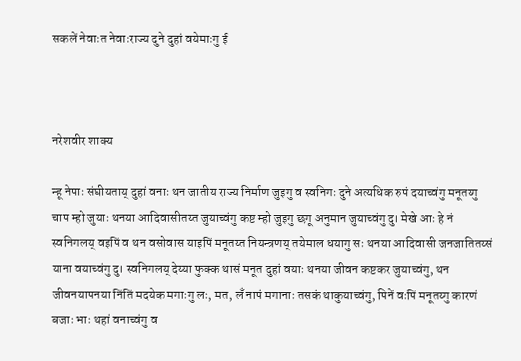सकलें नेवाःत नेवाःराज्य दुने दुहां वयेमाःगु ई



नरेशवीर शाक्य

न्हू नेपाः संघीयताय् दुहां वनाः थन जातीय राज्य निर्माण जुइगु व स्वनिगः दुने अत्यधिक रुपं दयाच्वंगु मनूतय्गु चाप म्हो जुयाः थनया आदिवासीतय्त जुयाच्वंगु कष्ट म्हो जुइगु छगू अनुमान जुयाच्वंगु दु। मेखे आः हे नं स्वनिगलय् वइपिं व थन वसोवास याइपिं मनूतय्त नियन्त्रणय् तयेमाल धयागु सः थनया आदिवासी जनजातितय्सं याना वयाच्वंगु दु। स्वनिगलय् देय्या फुक्क थासं मनूत दुहां वयाः थनया जीवन कष्टकर जुयाच्वंगु, थन जीवनयापनया निंतिं मदयेक मगाःगु लः, मत, लँ नापं मगानाः तसकं थाकुयाच्वंगु, पिनें वःपिं मनूतय्गु कारणं बजाः भाः थहां वनाच्वंगु व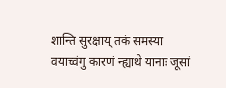शान्ति सुरक्षाय् तकं समस्या वयाच्वंगु कारणं न्ह्याथे यानाः जूसां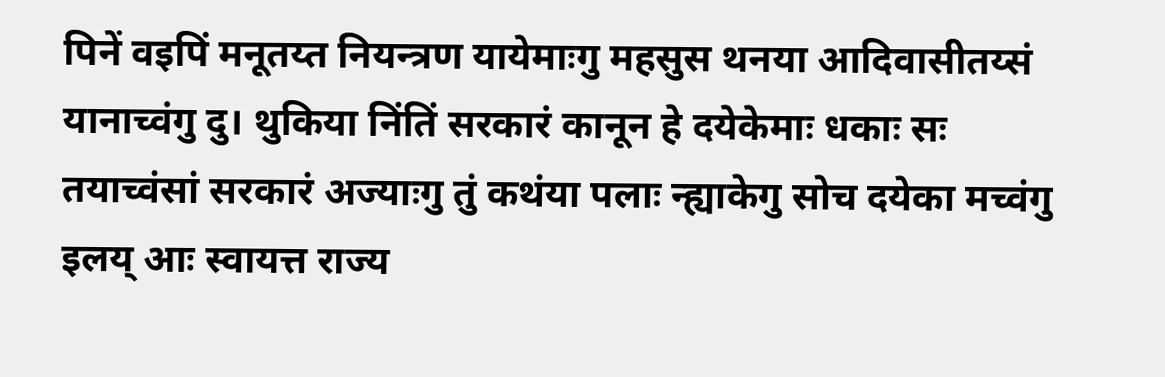पिनें वइपिं मनूतय्त नियन्त्रण यायेमाःगु महसुस थनया आदिवासीतय्सं यानाच्वंगु दु। थुकिया निंतिं सरकारं कानून हे दयेकेमाः धकाः सः तयाच्वंसां सरकारं अज्याःगु तुं कथंया पलाः न्ह्याकेगु सोच दयेका मच्वंगु इलय् आः स्वायत्त राज्य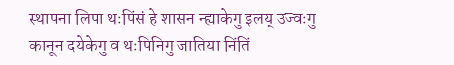स्थापना लिपा थःपिंसं हे शासन न्ह्याकेगु इलय् उज्वःगु कानून दयेकेगु व थःपिनिगु जातिया निंतिं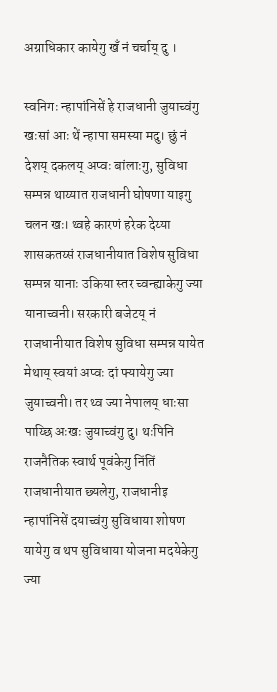अग्राधिकार कायेगु खँ नं चर्चाय् दु ।

स्वनिगः न्हापांनिसें हे राजधानी जुयाच्वंगु खःसां आः थें न्हापा समस्या मदु। छुं नं देशय् दकलय् अप्वः बांलाःगु, सुविधा सम्पन्न थाय्यात राजधानी घोषणा याइगु चलन खः। थ्वहे कारणं हरेक देय्या शासकतय्सं राजधानीयात विशेष सुविधा सम्पन्न यानाः उकिया स्तर च्वन्ह्याकेगु ज्या यानाच्वनी। सरकारी बजेटय् नं राजधानीयात विशेष सुविधा सम्पन्न यायेत मेथाय् स्वयां अप्वः दां फ्यायेगु ज्या जुयाच्वनी। तर थ्व ज्या नेपालय् धाःसा पाय्छि अःखः जुयाच्वंगु दु। थःपिनि राजनैतिक स्वार्थ पूवंकेगु निंतिं राजधानीयात छ्यलेगु, राजधानीइ न्हापांनिसें दयाच्वंगु सुविधाया शोषण यायेगु व थप सुविधाया योजना मदयेकेगु ज्या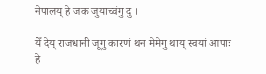नेपालय् हे जक जुयाच्वंगु दु ।

येँ देय् राजधानी जूगु कारणं थन मेमेगु थाय् स्वयां आपाः हे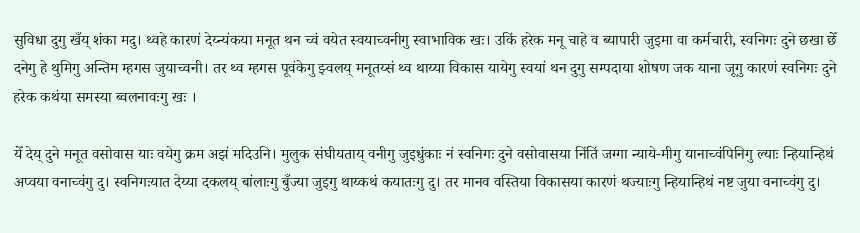सुविधा दुगु खँय् शंका मदु। थ्वहे कारणं देय्न्यंकया मनूत थन च्वं वयेत स्वयाच्वनीगु स्वाभाविक खः। उकिं हरेक मनू चाहे व ब्यापारी जुइमा वा कर्मचारी, स्वनिगः दुने छखा छेँ दनेगु हे थुमिगु अन्तिम म्हगस जुयाच्वनी। तर थ्व म्हगस पूवंकेगु झ्वलय् मनूतय्सं थ्व थाय्या विकास यायेगु स्वयां थन दुगु सम्पदाया शोषण जक याना जूगु कारणं स्वनिगः दुने हरेक कथंया समस्या ब्वलनावःगु खः ।

येँ देय् दुने मनूत वसोवास याः वयेगु क्रम अझं मदिउनि। मुलुक संघीयताय् वनीगु जुइधुंकाः नं स्वनिगः दुने वसोवासया निंतिं जग्गा न्याये-मीगु यानाच्वंपिनिगु ल्याः न्हियान्हिथं अप्वया वनाच्वंगु दु। स्वनिगःयात देय्या दकलय् बांलाःगु बुँज्या जुइगु थाय्कथं कयातःगु दु। तर मानव वस्तिया विकासया कारणं थज्याःगु न्हियान्हिथं नष्ट जुया वनाच्वंगु दु।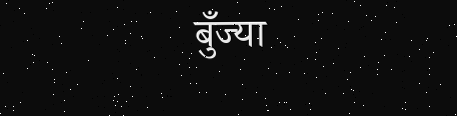बुँज्या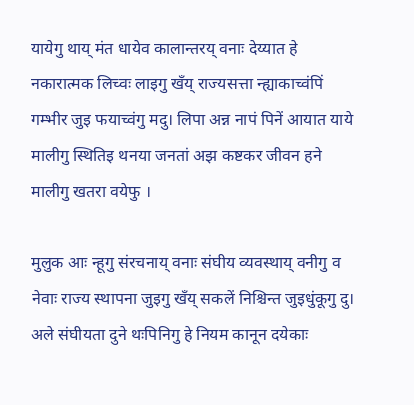यायेगु थाय् मंत धायेव कालान्तरय् वनाः देय्यात हे नकारात्मक लिच्वः लाइगु खँय् राज्यसत्ता न्ह्याकाच्वंपिं गम्भीर जुइ फयाच्वंगु मदु। लिपा अन्न नापं पिनें आयात याये मालीगु स्थितिइ थनया जनतां अझ कष्टकर जीवन हने मालीगु खतरा वयेफु ।

मुलुक आः न्हूगु संरचनाय् वनाः संघीय व्यवस्थाय् वनीगु व नेवाः राज्य स्थापना जुइगु खँय् सकलें निश्चिन्त जुइधुंकूगु दु। अले संघीयता दुने थःपिनिगु हे नियम कानून दयेकाः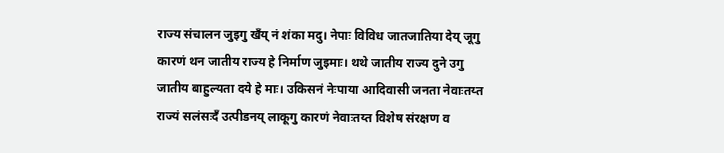राज्य संचालन जुइगु खँय् नं शंका मदु। नेपाः विविध जातजातिया देय् जूगु कारणं थन जातीय राज्य हे निर्माण जुइमाः। थथे जातीय राज्य दुने उगु जातीय बाहुल्यता दये हे माः। उकिसनं नेःपाया आदिवासी जनता नेवाःतय्त राज्यं सलंसःदँ उत्पीडनय् लाकूगु कारणं नेवाःतय्त विशेष संरक्षण व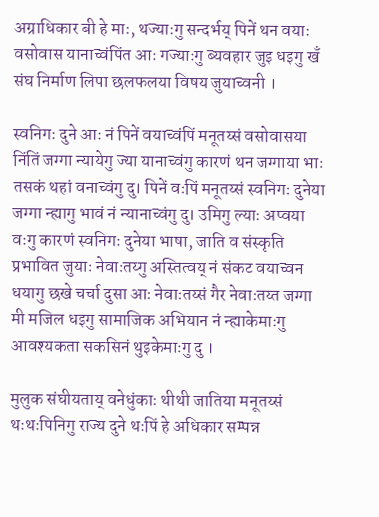अग्राधिकार बी हे माः, थज्याःगु सन्दर्भय् पिनें थन वयाः वसोवास यानाच्वंपिंत आः गज्याःगु ब्यवहार जुइ धइगु खँ संघ निर्माण लिपा छलफलया विषय जुयाच्वनी ।

स्वनिगः दुने आः नं पिनें वयाच्वंपिं मनूतय्सं वसोवासया निंतिं जग्गा न्यायेगु ज्या यानाच्वंगु कारणं थन जग्गाया भाः तसकं थहां वनाच्वंगु दु। पिनें वःपिं मनूतय्सं स्वनिगः दुनेया जग्गा न्ह्यागु भावं नं न्यानाच्वंगु दु। उमिगु ल्याः अप्वया वःगु कारणं स्वनिगः दुनेया भाषा, जाति व संस्कृति प्रभावित जुयाः नेवाःतय्गु अस्तित्वय् नं संकट वयाच्वन धयागु छखे चर्चा दुसा आः नेवाःतय्सं गैर नेवाःतय्त जग्गा मी मजिल धइगु सामाजिक अभियान नं न्ह्याकेमाःगु आवश्यकता सकसिनं थुइकेमाःगु दु ।

मुलुक संघीयताय् वनेधुंकाः थीथी जातिया मनूतय्सं थःथःपिनिगु राज्य दुने थःपिं हे अधिकार सम्पन्न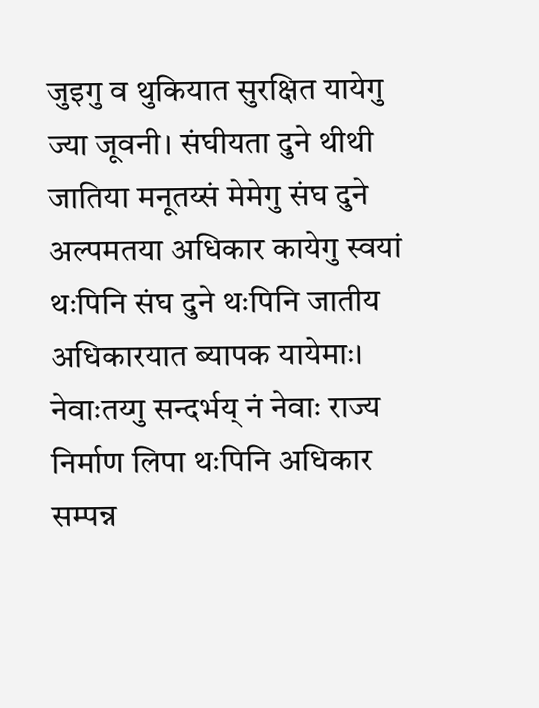जुइगु व थुकियात सुरक्षित यायेगु ज्या जूवनी। संघीयता दुने थीथी जातिया मनूतय्सं मेमेगु संघ दुने अल्पमतया अधिकार कायेगु स्वयां थःपिनि संघ दुने थःपिनि जातीय अधिकारयात ब्यापक यायेमाः। नेवाःतय्गु सन्दर्भय् नं नेवाः राज्य निर्माण लिपा थःपिनि अधिकार सम्पन्न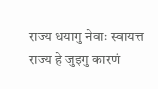राज्य धयागु नेवाः स्वायत्त राज्य हे जुइगु कारणं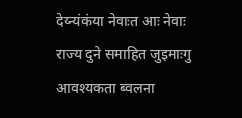देय्न्यंकंया नेवाःत आः नेवाः राज्य दुने समाहित जुइमाःगु आवश्यकता ब्वलना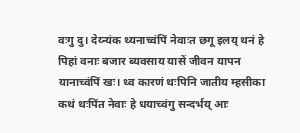वःगु दु। देय्न्यंक थ्यनाच्वंपिं नेवाःत छगू इलय् थनं हे पिहां वनाः बजार ब्यवसाय यासें जीवन यापन यानाच्वंपिं खः। थ्व कारणं थःपिनि जातीय म्हसीका कथं थःपिंत नेवाः हे धयाच्वंगु सन्दर्भय् आः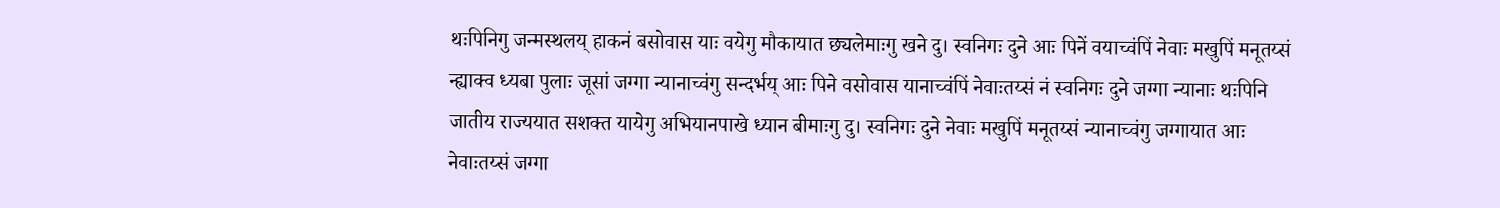थःपिनिगु जन्मस्थलय् हाकनं बसोवास याः वयेगु मौकायात छ्यलेमाःगु खने दु। स्वनिगः दुने आः पिनें वयाच्वंपिं नेवाः मखुपिं मनूतय्सं न्ह्याक्व ध्यबा पुलाः जूसां जग्गा न्यानाच्वंगु सन्दर्भय् आः पिने वसोवास यानाच्वंपिं नेवाःतय्सं नं स्वनिगः दुने जग्गा न्यानाः थःपिनि जातीय राज्ययात सशक्त यायेगु अभियानपाखे ध्यान बीमाःगु दु। स्वनिगः दुने नेवाः मखुपिं मनूतय्सं न्यानाच्वंगु जग्गायात आः नेवाःतय्सं जग्गा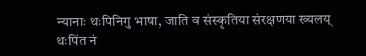न्यानाः थःपिनिगु भाषा, जाति व संस्कृतिया संरक्षणया ख्यलय् थःपिंत नं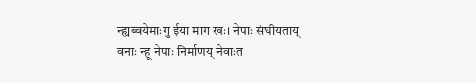न्ह्यब्वयेमाःगु ईया माग खः। नेपाः संघीयताय् वनाः न्हू नेपाः निर्माणय् नेवाःत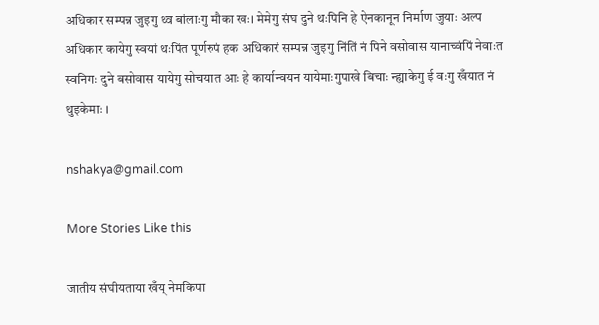अधिकार सम्पन्न जुइगु थ्व बांलाःगु मौका खः। मेमेगु संघ दुने थःपिनि हे ऐनकानून निर्माण जुयाः अल्प अधिकार कायेगु स्वयां थःपिंत पूर्णरुपं हक अधिकारं सम्पन्न जुइगु निंतिं नं पिने वसोवास यानाच्वंपिं नेवाःत स्वनिगः दुने बसोवास यायेगु सोचयात आः हे कार्यान्वयन यायेमाःगुपाखे बिचाः न्ह्याकेगु ई वःगु खँयात नं थुइकेमाः ।

nshakya@gmail.com

More Stories Like this

जातीय संघीयताया खँय् नेमकिपा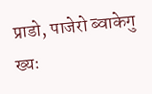प्राडो, पाजेरो ब्वाकेगु ख्यः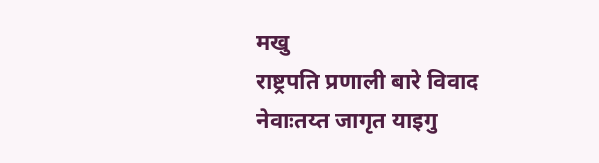मखु
राष्ट्रपति प्रणाली बारे विवाद
नेवाःतय्त जागृत याइगु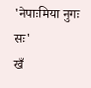'नेपाःमिया नुगः सः'
खँ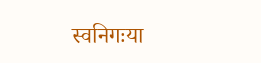स्वनिगःया